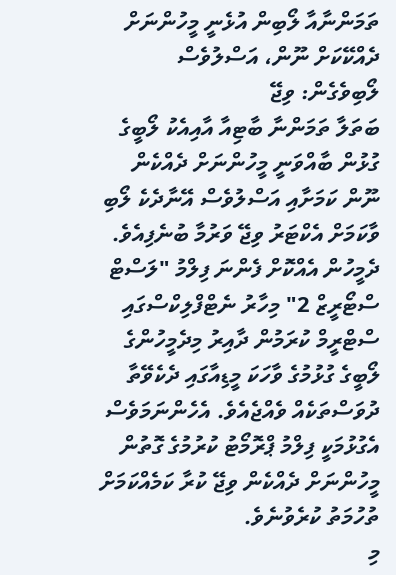ތަމަންނާއާ ލޯބިން އުޅެނީ މީހުންނަށް ދެއްކޭކަށް ނޫން، އަސްލުވެސް ލޯބިވެގެން: ވިޖޭ
ބަތަލާ ތަމަންނާ ބާޓިއާ އާއިއެކު ލޯބީގެ ގުޅުން ބާއްވަނީ މީހުންނަށް ދެއްކެން ނޫން ކަމަށާއި އަސްލުވެސް އޭނާދެކެ ލޯބި ވާކަމަށް އެކްޓަރު ވިޖޭ ވަރުމާ ބުނެފިއެވެ.
ދެމީހުން އެއްކޮށް ފެންނަ ފިލްމު "ލަސްޓް ސްޓޯރީޒް 2" މިހާރު ނެޓްފްލިކްސްގައި ސްޓްރީމް ކުރަމުން ދާއިރު މިދެމީހުންގެ ލޯބީގެ ގުޅުމުގެ ވާހަކަ މީޑިއާގައި ދެކެވޭތާ ދުވަސްތަކެއް ވެއްޖެއެވެ. އެހެންނަމަވެސް އެގުޅުމަކީ ފިލްމު ޕްރޮމޯޓު ކުރުމުގެ ގޮތުން މީހުންނަށް ދެއްކެން ވިޖޭ ކުރާ ކަމެއްކަމަށް ތުހުމަތު ކުރެވުނެވެ.
މި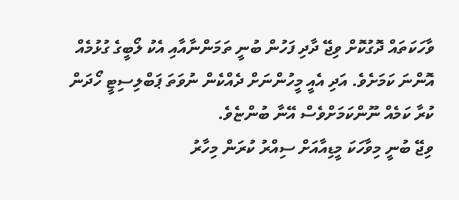ވާހަކަތައް ދޮގުކޮށް ވިޖޭ ދާދި ފަހުން ބުނީ ތަމަންނާއާއި އެކު ލޯބީގެ ގުޅުމެއް އޮންނަ ކަމަށެވެ. އަދި އެއީ މީހުންނަށް ދެއްކެން ނުވަތަ ޕަބްލިސިޓީ ހޯދަން ކުރާ ކަމެއް ނޫންކަމަށްވެސް އޭނާ ބުންޏެވެ.
ވިޖޭ ބުނީ މިވާހަކަ މީޑިއާއަށް ސިއްރު ކުރަން މިހާރު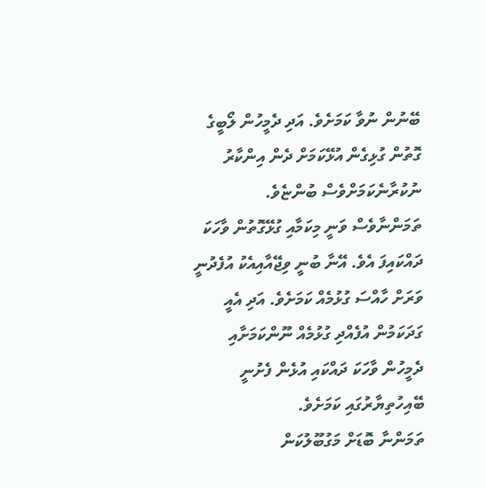ބޭނުން ނުވާ ކަމަށެވެ. އަދި ދެމީހުން ލޯބީގެ ގޮތުން ގުޅިގެން އުޅޭކަމަށް ދެން އިންކާރު ނުކުރާނެކަމަށްވެސް ބުންޏެވެ.
ތަމަންނާވެސް ވަނީ މިކަމާއި ގުޅޭގޮތުން ވާހަކަ ދައްކައިފަ އެވެ. އޭނާ ބުނީ ވިޖޭއާއިއެކު އުފެދުނީ ވަރަށް ހާއްސަ ގުޅުމެއް ކަމަށެވެ. އަދި އެއީ ގަދަކަމުން އުފެއްދި ގުޅުމެއް ނޫންކަމަށާއި ދެމީހުން ވާހަކަ ދައްކައި އުޅެން ފެށުނީ ބޭއިހުތިޔާރުގައި ކަމަށެވެ.
ތަމަންނާ ބޮޑަށް މަގުބޫލުކަން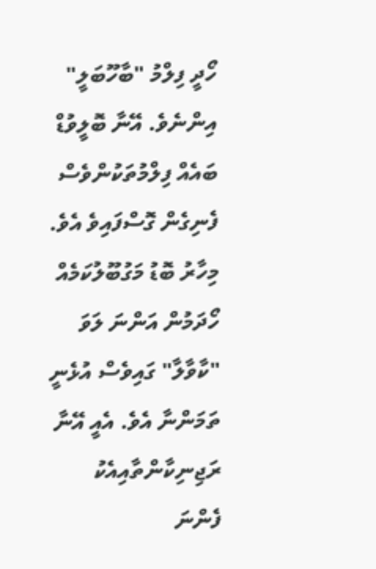ހޯދީ ފިލްމު "ބާހޫބަލީ" އިންނެވެ. އޭނާ ބޮލީވުޑް ބައެއް ފިލްމުތަކުންވެސް ފެނިގެން ގޮސްފައިވެ އެވެ. މިހާރު ބޮޑު މަގުބޫލުކަމެއް ހޯދަމުން އަންނަ ލަވަ "ކާވާލާ" ގައިވެސް އުޅެނީ ތަމަންނާ އެވެ. އެއީ އޭނާ ރަޖިނިކާންތާއިއެކު ފެންނަ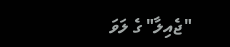"ޖެއިލާ" ގެ ލަވަ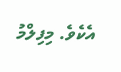އެކެވެ. މިފިލްމު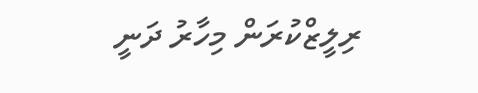ރިލީޒްކުރަން މިހާރު ދަނީ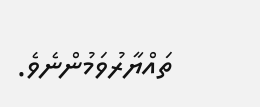ތައްޔާރުވަމުންނެވެ.